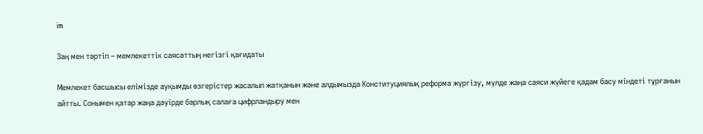in

Заң мен тәртіп – мемлекеттік саясаттың негізгі қағидаты

Мемлекет басшысы елімізде ауқымды өзгерістер жасалып жатқанын және алдымызда Конституциялық реформа жүргізу, мүлде жаңа саяси жүйеге қадам басу міндеті тұрғанын айтты. Сонымен қатар жаңа дәуірде барлық салаға цифрландыру мен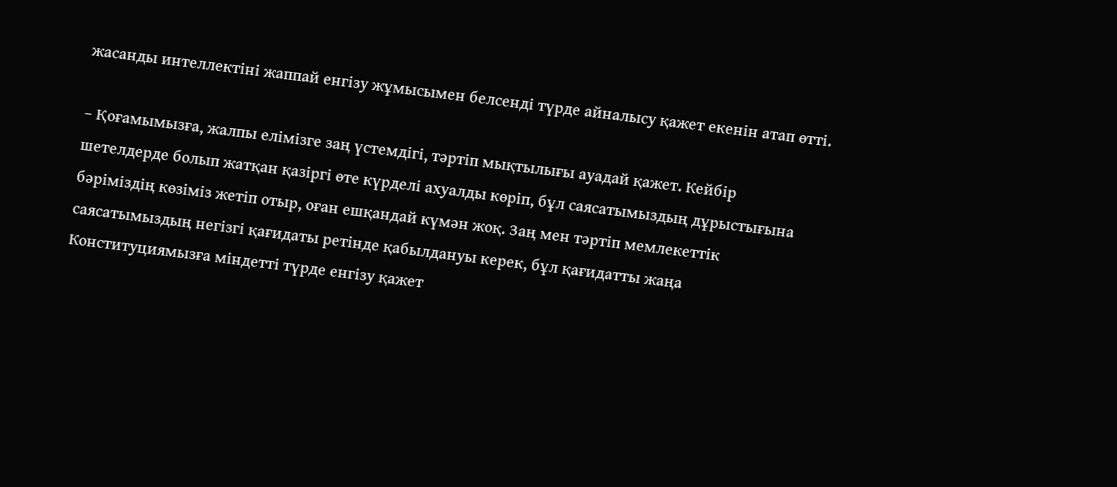жасанды интеллектіні жаппай енгізу жұмысымен белсенді түрде айналысу қажет екенін атап өтті.

– Қоғамымызға, жалпы елімізге заң үстемдігі, тәртіп мықтылығы ауадай қажет. Кейбір шетелдерде болып жатқан қазіргі өте күрделі ахуалды көріп, бұл саясатымыздың дұрыстығына бәріміздің көзіміз жетіп отыр, оған ешқандай күмән жоқ. Заң мен тәртіп мемлекеттік саясатымыздың негізгі қағидаты ретінде қабылдануы керек, бұл қағидатты жаңа Конституциямызға міндетті түрде енгізу қажет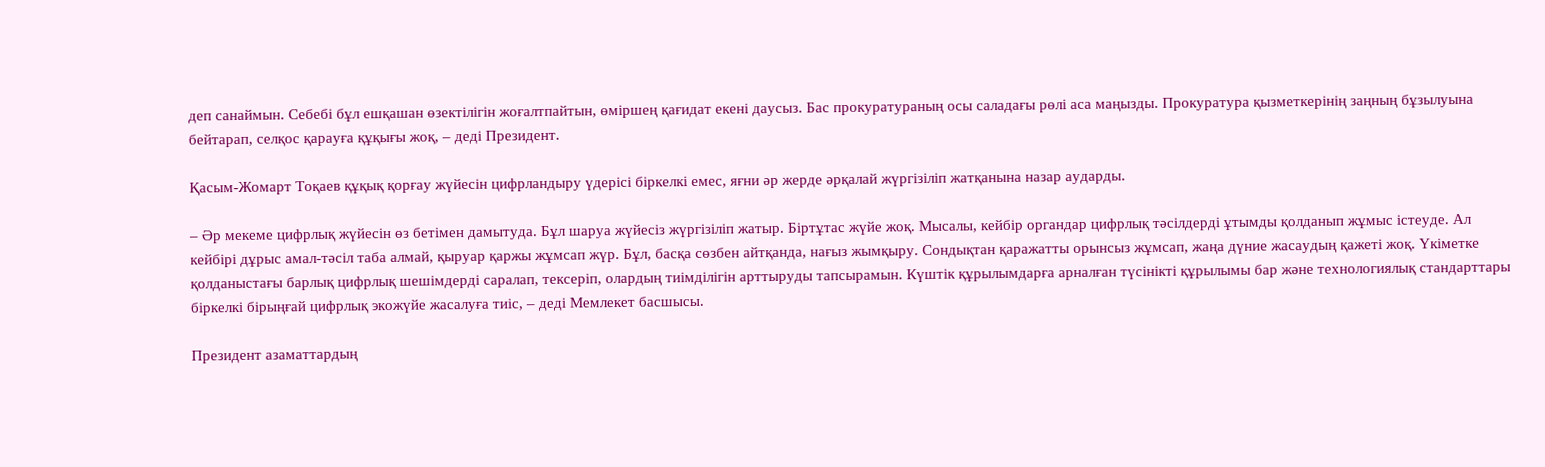деп санаймын. Себебі бұл ешқашан өзектілігін жоғалтпайтын, өміршең қағидат екені даусыз. Бас прокуратураның осы саладағы рөлі аса маңызды. Прокуратура қызметкерінің заңның бұзылуына бейтарап, селқос қарауға құқығы жоқ, – деді Президент.

Қасым-Жомарт Тоқаев құқық қорғау жүйесін цифрландыру үдерісі біркелкі емес, яғни әр жерде әрқалай жүргізіліп жатқанына назар аударды.

– Әр мекеме цифрлық жүйесін өз бетімен дамытуда. Бұл шаруа жүйесіз жүргізіліп жатыр. Біртұтас жүйе жоқ. Мысалы, кейбір органдар цифрлық тәсілдерді ұтымды қолданып жұмыс істеуде. Ал кейбірі дұрыс амал-тәсіл таба алмай, қыруар қаржы жұмсап жүр. Бұл, басқа сөзбен айтқанда, нағыз жымқыру. Сондықтан қаражатты орынсыз жұмсап, жаңа дүние жасаудың қажеті жоқ. Үкіметке қолданыстағы барлық цифрлық шешімдерді саралап, тексеріп, олардың тиімділігін арттыруды тапсырамын. Күштік құрылымдарға арналған түсінікті құрылымы бар және технологиялық стандарттары біркелкі бірыңғай цифрлық экожүйе жасалуға тиіс, – деді Мемлекет басшысы.

Президент азаматтардың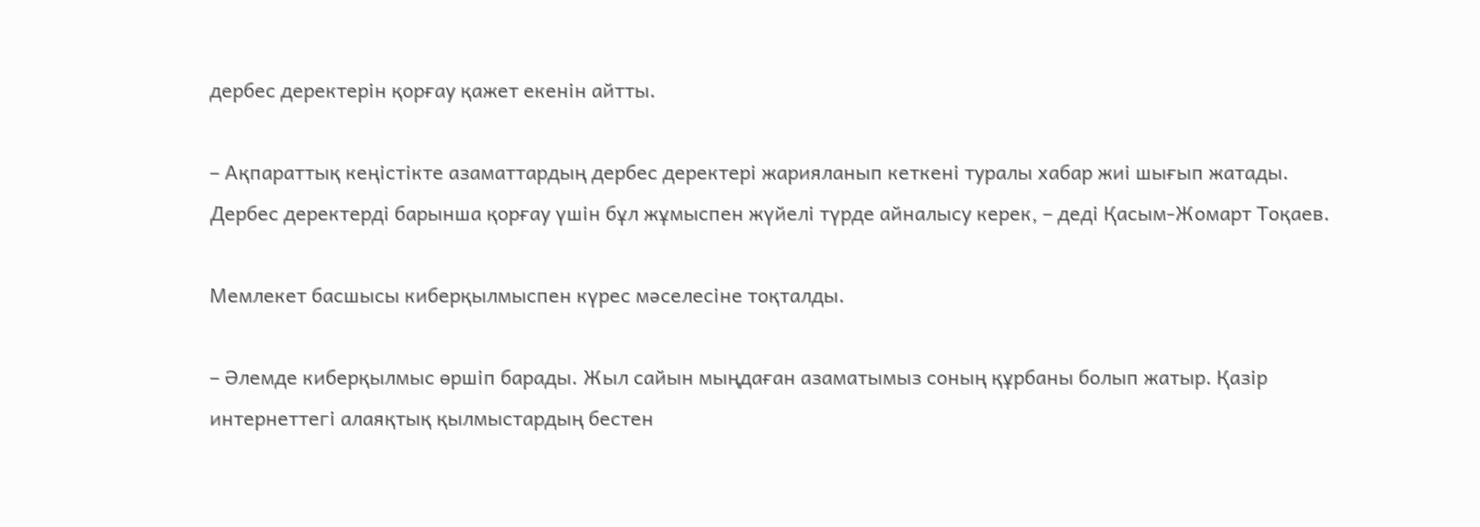дербес деректерін қорғау қажет екенін айтты.

– Ақпараттық кеңістікте азаматтардың дербес деректері жарияланып кеткені туралы хабар жиі шығып жатады. Дербес деректерді барынша қорғау үшін бұл жұмыспен жүйелі түрде айналысу керек, – деді Қасым-Жомарт Тоқаев.

Мемлекет басшысы киберқылмыспен күрес мәселесіне тоқталды.

– Әлемде киберқылмыс өршіп барады. Жыл сайын мыңдаған азаматымыз соның құрбаны болып жатыр. Қазір интернеттегі алаяқтық қылмыстардың бестен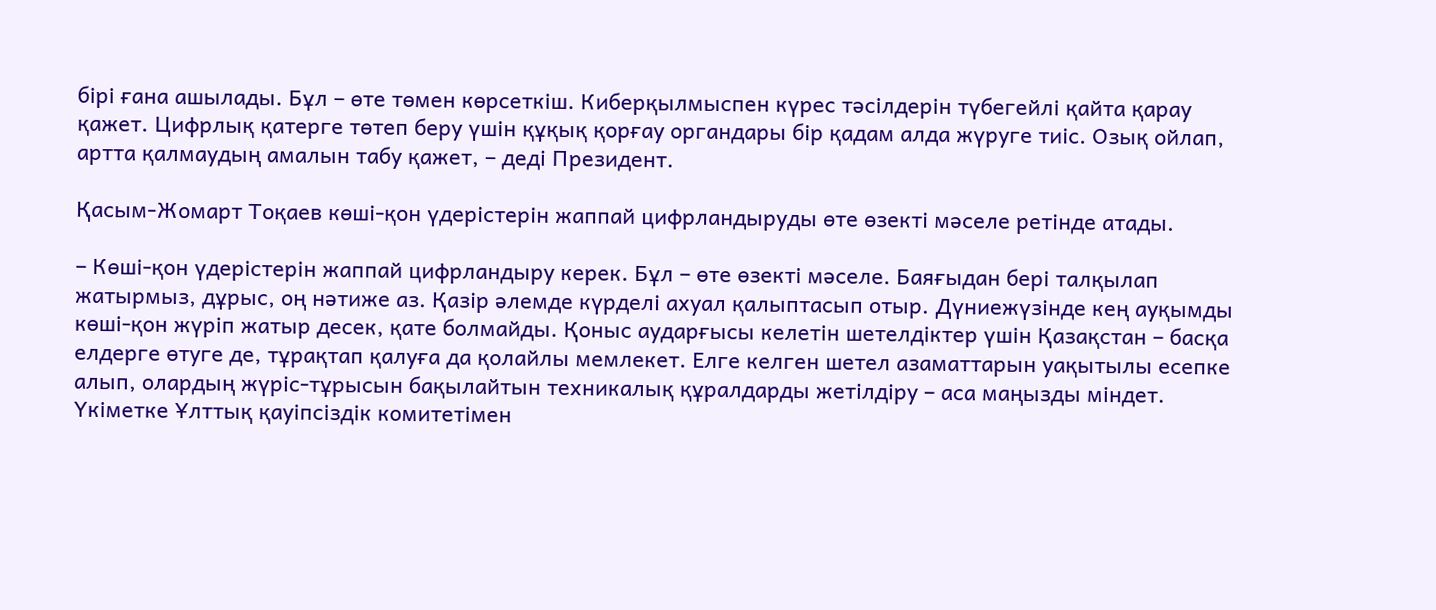бірі ғана ашылады. Бұл – өте төмен көрсеткіш. Киберқылмыспен күрес тәсілдерін түбегейлі қайта қарау қажет. Цифрлық қатерге төтеп беру үшін құқық қорғау органдары бір қадам алда жүруге тиіс. Озық ойлап, артта қалмаудың амалын табу қажет, – деді Президент.

Қасым-Жомарт Тоқаев көші-қон үдерістерін жаппай цифрландыруды өте өзекті мәселе ретінде атады.

– Көші-қон үдерістерін жаппай цифрландыру керек. Бұл – өте өзекті мәселе. Баяғыдан бері талқылап жатырмыз, дұрыс, оң нәтиже аз. Қазір әлемде күрделі ахуал қалыптасып отыр. Дүниежүзінде кең ауқымды көші-қон жүріп жатыр десек, қате болмайды. Қоныс аударғысы келетін шетелдіктер үшін Қазақстан – басқа елдерге өтуге де, тұрақтап қалуға да қолайлы мемлекет. Елге келген шетел азаматтарын уақытылы есепке алып, олардың жүріс-тұрысын бақылайтын техникалық құралдарды жетілдіру – аса маңызды міндет. Үкіметке Ұлттық қауіпсіздік комитетімен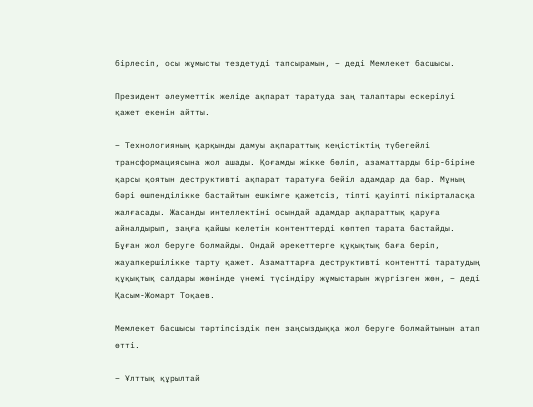бірлесіп, осы жұмысты тездетуді тапсырамын, – деді Мемлекет басшысы.

Президент әлеуметтік желіде ақпарат таратуда заң талаптары ескерілуі қажет екенін айтты.

– Технологияның қарқынды дамуы ақпараттық кеңістіктің түбегейлі трансформациясына жол ашады. Қоғамды жікке бөліп, азаматтарды бір-біріне қарсы қоятын деструктивті ақпарат таратуға бейіл адамдар да бар. Мұның бәрі өшпенділікке бастайтын ешкімге қажетсіз, тіпті қауіпті пікірталасқа жалғасады. Жасанды интеллектіні осындай адамдар ақпараттық қаруға айналдырып, заңға қайшы келетін контенттерді көптеп тарата бастайды. Бұған жол беруге болмайды. Ондай әрекеттерге құқықтық баға беріп, жауапкершілікке тарту қажет. Азаматтарға деструктивті контентті таратудың құқықтық салдары жөнінде үнемі түсіндіру жұмыстарын жүргізген жөн, – деді Қасым-Жомарт Тоқаев.

Мемлекет басшысы тәртіпсіздік пен заңсыздыққа жол беруге болмайтынын атап өтті.

– Ұлттық құрылтай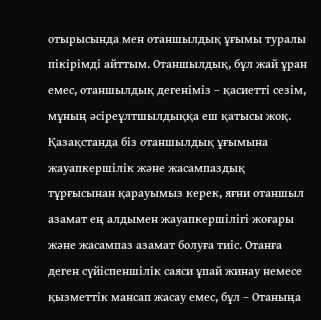отырысында мен отаншылдық ұғымы туралы пікірімді айттым. Отаншылдық, бұл жай ұран емес, отаншылдық дегеніміз – қасиетті сезім, мұның әсіреұлтшылдыққа еш қатысы жоқ. Қазақстанда біз отаншылдық ұғымына жауапкершілік және жасампаздық тұрғысынан қарауымыз керек, яғни отаншыл азамат ең алдымен жауапкершілігі жоғары және жасампаз азамат болуға тиіс. Отанға деген сүйіспеншілік саяси ұпай жинау немесе қызметтік мансап жасау емес, бұл – Отаныңа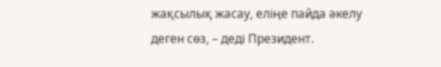жақсылық жасау, еліңе пайда әкелу деген сөз, – деді Президент.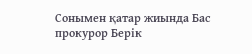Сонымен қатар жиында Бас прокурор Берік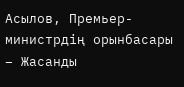Асылов, Премьер-министрдің орынбасары – Жасанды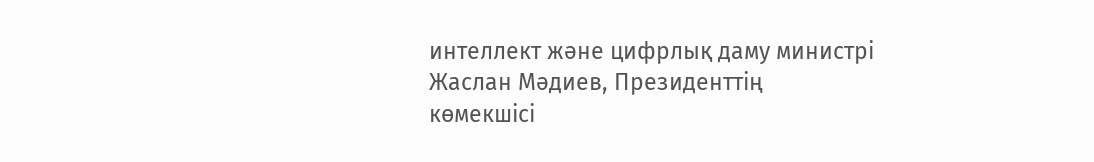интеллект және цифрлық даму министрі Жаслан Мәдиев, Президенттің көмекшісі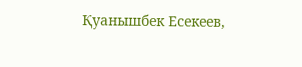Қуанышбек Есекеев,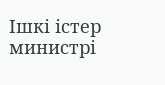Ішкі істер министрі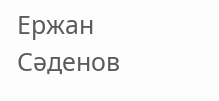Ержан Сәденов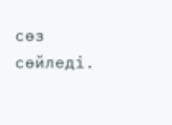сөз сөйледі.